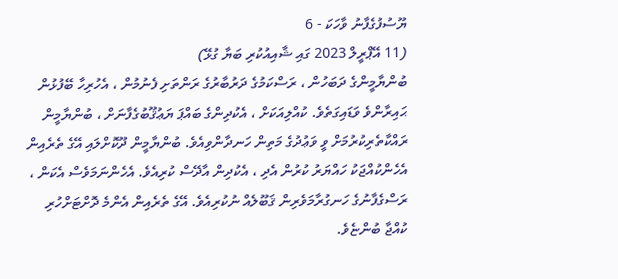ޔޫސުފުގެފާނު ވާހަކަ - 6
(11 އޭޕްރީލް 2023 ގައި ޝާއިއުކުރި ބަޔާ ގުޅޭ)
ބުންޔާމީންގެ ދަބަހުން ، ރަސްކަމުގެ ދަރުބާރުގެ ރަންތަށި ފެނުމުން ، އެހުރިހާ ބޭފުޅުން ޙައިރާންވެ ވަޑައިގަތެވެ. ކުއްލިއަކަށް ، އެކުދިންގެ ބައްޕަ ޔަޢުޤޫބުގެފާނަށް ، ބުންޔާމީން ރައްކާތެރިކުރުމަށް ވީ ވަޢުދުގެ މަތިން ހަނދާންވިއެވެ. ބުންޔާމީން ދޫކޮށްލައި އޭގެ ތެރެއިން އެހެންކުއްޖަކު ހައްޔަރު ކުރުން އެދި ، އެކުދިން އާދޭސް ކުރިއެވެ. އެހެންނަމަވެސް އެކަން ، ރަސްގެފާނުގެ ހަނގުރާމަވެރިން ޤަބޫލެއް ނުކުރިއެވެ. އޭގެ ތެރެއިން އެންމެ ދޮށްޓަށްހުރި ކުއްޖާ ބުންޏެވެ.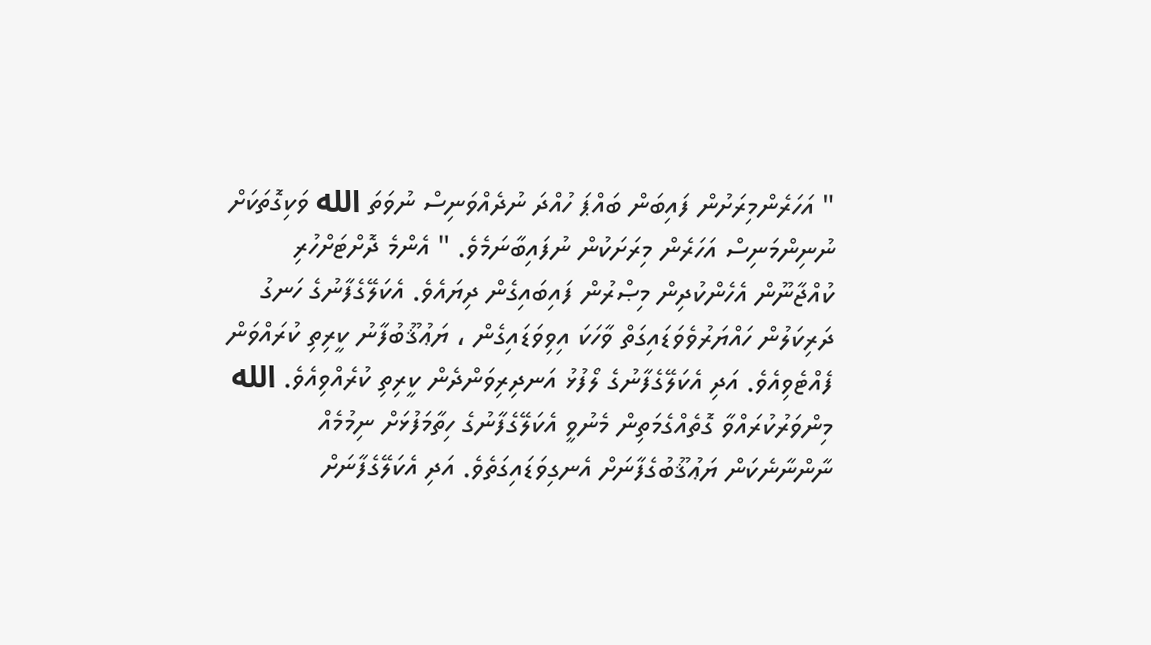" އަހަރެންމިރަށުން ފައިބަން ބައްޕަ ހުއްދަ ނުދެއްވަނިސް ނުވަތަ الله ވަކިގޮތަކަށް ނުނިންމަނިސް އަހަރެން މިރަށަކުން ނުފައިބާނަމެވެ. " އެންމެ ދޮށްޓަށްހުރި ކުއްޖާނޫން އެހެންކުދިން މިޞްރުން ފައިބައިގެން ދިޔައެވެ. އެކަލޭގެފާނުގެ ހަނގު ދަރިކަލުން ހައްޔަރުވެވަޑައިގަތް ވާހަކަ އިވިވަޑައިގެން ، ޔަޢުޤޫބުފާނު ކީރިތި ކުރައްވަން ފެއްޓެވިއެވެ. އަދި އެކަލޭގެފާނުގެ ލޯފުޅު އަނދިރިވަންދެން ކީރިތި ކުރެއްވިއެވެ. الله މިންވަރުކުރައްވާ ގޮތެއްގެމަތިން މެނުވީ އެކަލޭގެފާނުގެ ހިތާމަފުޅަށް ނިމުމެއް ނާންނާނެކަން ޔަޢުޤޫބުގެފާނަށް އެނގިވަޑައިގަތެވެ. އަދި އެކަލޭގެފާނަށް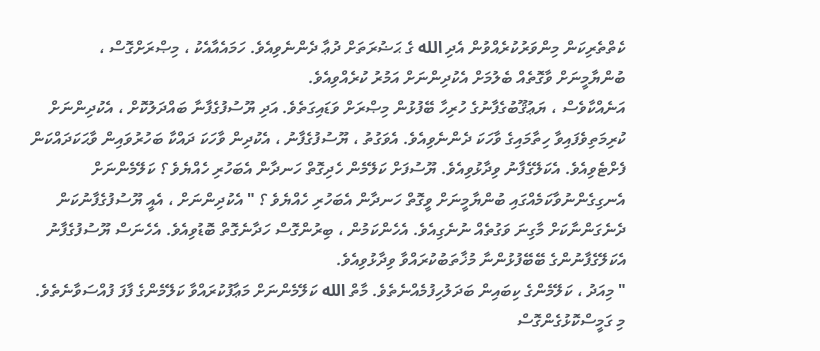ކެތްތެރިކަން މިންވަރުކުރެއްވުން އެދި الله ގެ ޙަޟުރަތަށް ދުޢާ ދެންނެވިއެވެ. ހަމައެއާއެކު ، މިޞްރަށްގޮސް ، ބުންޔާމީނަށް ވާގޮތެއް ބެލުމަށް އެކުދިންނަށް އަމުރު ކުރެއްވިއެވެ.
އަނެއްކާވެސް ، ޔަޢުޤޫބުގެފާނުގެ ހުރިހާ ބޭފުޅުން މިޞްރަށް ވަޑައިގަތެވެ. އަދި ޔޫސުފުގެފާނާ ބައްދަލުކޮށް ، އެކުދިންނަށް ކުރިމަތިވެފައިވާ ހިތާމައިގެ ވާހަކަ ދެންނެވިއެވެ. އެވަގުތު ، ޔޫސުފުގެފާނު ، އެކުދިން ވާހަކަ ދައްކާ ބަހުރުވައިން ވާޙަކަދައްކަން ފެށްޓެވިއެވެ. އެކަލޭގެފާނު ވިދާޅުވިއެވެ. ޔޫސުފަށް ކަލޭމެން ހެދިގޮތް ހަނދާން އެބަހުރި ހެއްޔެވެ ؟ ކަލޭމެންނަށް އެނގިގެންނުވާކަމެއްގައި ބުންޔާމީނަށް ވީގޮތް ހަނދާން އެބަހުރި ހެއްޔެވެ ؟ " އެކުދިންނަށް ، އެއީ ޔޫސުފުގެފާނުކަން ދެނެގަންނާކަށް މާގިނަ ވަގުތެއް ނުނެގިއެވެ. އެހެންކަމުން ، ބިރުންގޮސް ހަދާނެގޮތް ބޮޑުވިއެވެ. އެހެނަސް ޔޫސުފުގެފާނު އެކަލޭގެފާނުންގެ ބޭބޭފުޅުންނާ މުޚާތަބުކުރައްވާ ވިދާޅުވިއެވެ.
" މިއަދު ، ކަލޭމެންގެ ކިބައިން ބަދަލުހިފުމެއްނެތެވެ. މާތް الله ކަލޭމެންނަށް މަޢާފުކުރައްވާ ކަލޭމެންގެ ފާފަ ފުއްސަވާނެތެވެ. މި ގަމީސްކޮޅުގެންގޮސް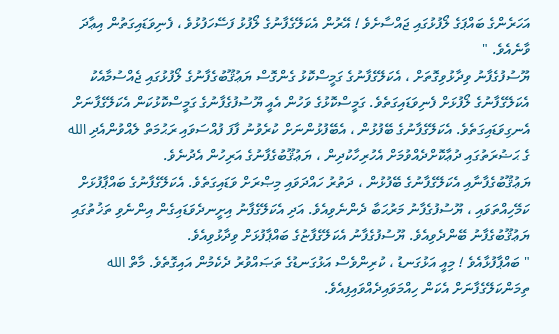އަހަރެންގެ ބައްޕަގެ ލޯފުޅުގައި ޖައްސާށެވެ ! އޭރުން އެކަލޭގެފާނުގެ ލޯފުޅު ފަސޭހަފުޅުވެ ، ފެނިވަޑައިގަތުން އިޢާދަ ވާނެއެވެ. "
ޔޫސުފުގެފާނު ވިދާޅުވިގޮތަށް ، އެކަލޭގެފާނުގެ ގަމީސްކޮޅު ގެންގޮސް ޔަޢުޤޫބުގެފާނުގެ ލޯފުޅުގައި ޖެއްސުމާއެކު އެކަލޭގެފާނުގެ ލޯފުޅަށް ފެނިވަޑައިގަތެވެ. ގަމީސްކޮޅުގެ ވަހުން އެއީ ޔޫސުފުގެފާނުގެ ގަމީސްކޮޅުކަން އެކަލޭގެފާނަށް އެނގިވަޑައިގަތެވެ. އެކަލޭގެފާނުގެ ބޭފުޅުން ، އެބޭފުޅުންނަށް ކުރެވުނު ފާފަ ފުއްސަވައި ރަޙުމަތް ލެއްވުންއެދި الله ގެ ޙަޟުރަތުގައި ދުޢާކޮށްދެއްވުމަށް އެހުރިހާކުދިން ، ޔަޢުޤޫބުގެފާނުގެ އަރިހުން އެދުނެވެ.
ޔަޢުޤޫބުގެފާނާއި އެކަލޭގެފާނުގެ ބޭފުޅުން ، ދަތުރު ހައްދަވައި މިޞްރަށް ވަޑައިގަތެވެ. އެކަލޭގެފާނުގެ ބައްޕާފުޅަށް ކަމޭހިއްތަވައި ، ޔޫސުފުގެފާނު މަރުޙަބާ ދެންނެވިއެވެ. އަދި އެކަލޭގެފާނު އިށީނދެވަޑައިގެން އިންނެވި ތަޚުތުގައި ޔަޢުޤޫބުގެފާނު ބޭންދެވިއެވެ. ޔޫސުފުގެފާނު އެކަލޭގެފާޏުގެ ބައްޕާފުޅަށް ވިދާޅުވިއެވެ.
" ބައްޕާފުޅާއެވެ ! މިއީ އަޅުގަނޑު ، ކުރިންވެސް އަޅުގަނޑުގެ ތަޞައްވުރު ދެކެމުން އައިގޮތެވެ. މާތް الله ތިމަންކަލޭގެފާނަށް އެކަން ހިއްމަވައިދެއްވައިފިއެވެ.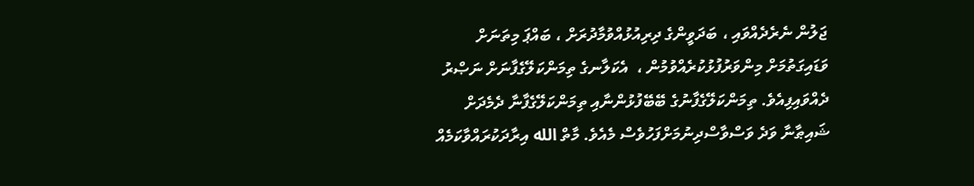ޖަލުން ނެރެދެއްވައި ، ބަދަވީންގެ ދިރިއުޅުއްވުމާދުރަށް ، ބައްޕަ މިތަނަށް ވަޑައިގަތުމަށް މިންވަރުފުޅުކުރެއްވުމުން ،  އެކަލާނގެ ތިމަންކަލޭގެފާނަށް ނަޞްރު ދެއްވައިފިއެވެ. ތިމަންކަލޭގެފާނުގެ ބޭބޭފުޅުންނާއި ތިމަންކަލޭގެފާނާ ދެމެދަށް ޝައިޠާނާ ވަދެ ވަސްވާސްދިނުމަށްފަހުވެސް މެއެވެ. މާތް الله އިރާދަކުރައްވާކަމެއް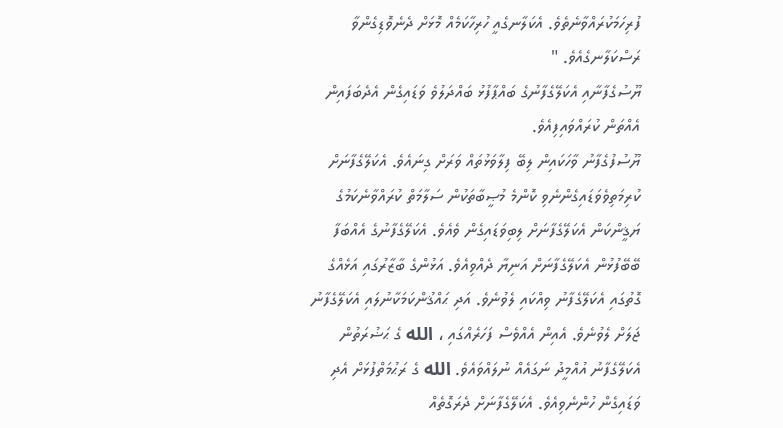ފުރިހަމަކުރައްވާނެތެވެ. އެކަލާނގެއީ ހުރިހާކަމެއް މޮޅަށް ދެނެވޮޑިގެންވާ ރަސްކަލާނގެއެވެ. "
ޔޫސުގެފާނާއި އެކަލޭގެފާނުގެ ބައްޕާފުޅު ބައްދަލުވެ ވަޑައިގެން އެދެބަފައިން އެއްތަން ކުރައްވައިފިއެވެ.
ޔޫސުފުގެފާނު ވާހަކައިން ލިބޭ ފިލާވަޅުތައް ވަރަށް ގިނައެވެ. އެކަލޭގެފާނަށް ކުރިމަތިވެވަޑައިގެންނެވި ކޮންމެ މުޞީބާތަކުން ސަލާމަތް ކުރައްވާނެކަމުގެ ޔަޤީންކަން އެކަލޭގެފާނަށް ލިބިވަޑައިގެން ވެއެވެ. އެކަލޭގެފާނުގެ އެއްބަފާ ބޭބޭފުޅުން އެކަލޭގެފާނަށް އަނިޔާ ދެއްވިއެވެ. އަޅުންގެ ބާޒާރުގައި އަޅެއްގެ ގޮތުގައި އެކަލޭގެފާނު ވިއްކައި ލެވުނެވެ. އަދި ޙައްޤުންކަމަކާނުލައި އެކަލޭގެފާނު ޖަލަށް ލެވުނެވެ. އެއިން އެއްވެސް ފަހަރެއްގައި ، الله ގެ ޙަޟުރަތުން އެކަލޭގެފާނު އުއްމީދު ނަގައެއް ނުލައްވައެވެ. الله ގެ ރަޙުމަތްފުޅަށް އެދި ވަޑައިގެން ހުންނެވިއެވެ. އެކަލޭގެފާނަށް ދެރަގޮތެއް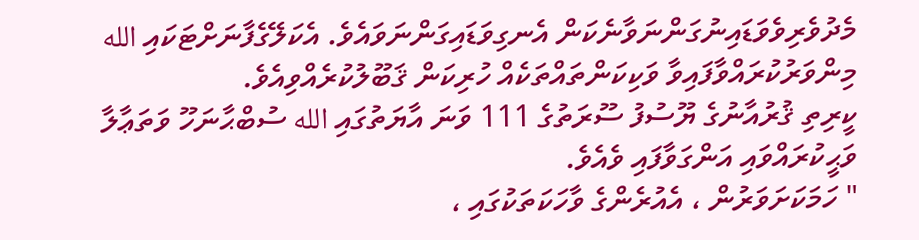މެދުވެރިވެވަޑައިނުގަންނަވާނެކަން އެނގިވަޑައިގަންނަވައެވެ. އެކަލޭގެފާނަށްޓަކައި الله މިންވަރުކުރައްވާފައިވާ ވަކިކަންތައްތަކެއް ހުރިކަން ޤަބޫލުކުރެއްވިއެވެ.
ކީރިތި ޤުރުއާނުގެ ޔޫސުފު ސޫރަތުގެ 111 ވަނަ އާޔަތުގައި الله ސުބްޙާނަހޫ ވަތަޢާލާ ވަޙީކުރައްވައި އަންގަވާފައި ވެއެވެ.
" ހަމަކަށަވަރުން ، އެއުރެންގެ ވާހަކަތަކުގައި ،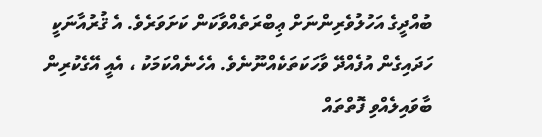ބުއްދީގެ އަހުލުވެރިންނަށް ޢިބްރަތެއްވާކަން ކަށަވަރެވެ. އެ ޤުރުއާނަކީ ހަދައިގެން އުފެއްދޭ ވާހަކަތަކެއްނޫނެވެ. އެހެނެއްކަމަކު ، އެއީ އޭގެކުރިން ބާވައިލެއްވި ފޮތްތައް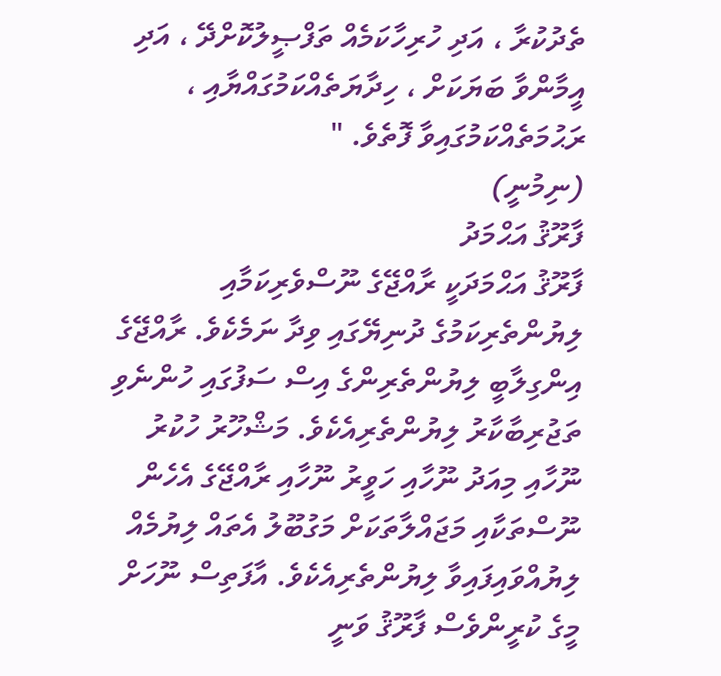ތެދުކުރާ ، އަދި ހުރިހާކަމެއް ތަފްޞީލުކޮށްދޭ ، އަދި އީމާންވާ ބަޔަކަށް ، ހިދާޔަތެއްކަމުގައްޔާއި ، ރަޙުމަތެއްކަމުގައިވާ ފޮތެވެ. "
(ނިމުނީ)
ފާރޫޤު އަޙްމަދު
ފާރޫޤު އަޙްމަދަކީ ރާއްޖޭގެ ނޫސްވެރިކަމާއި ލިޔުންތެރިކަމުގެ ދުނިޔޭގައި ވިދާ ނަމެކެވެ. ރާއްޖޭގެ އިންގިލާބީ ލިޔުންތެރިންގެ އިސް ސަފުގައި ހުންނެވި ތަޖުރިބާކާރު ލިޔުންތެރިއެކެވެ. މަޝްހޫރު ހުކުރު ނޫހާއި މިއަދު ނޫހާއި ހަވީރު ނޫހާއި ރާއްޖޭގެ އެހެން ނޫސްތަކާއި މަޖައްލާތަކަށް މަގުބޫލު އެތައް ލިޔުމެއް ލިޔުއްވައިފައިވާ ލިޔުންތެރިއެކެވެ. އާފަތިސް ނޫހަށް މީގެ ކުރީންވެސް ފާރޫޤު ވަނީ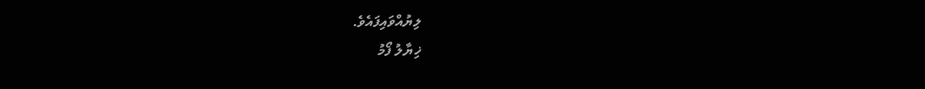ލިޔުއްވައިފައެވެ.
ޚިޔާލު ފޯމު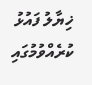ޚިޔާލު ފައުޅު ކުރެއްވުމުގައި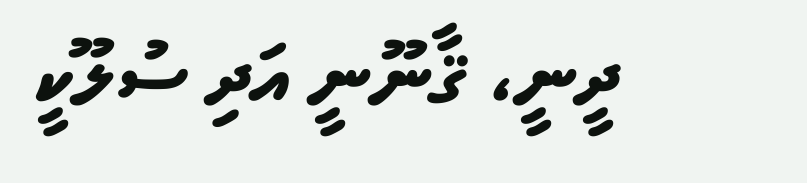ދީނީ، ޤާނޫނީ އަދި ސުލޫކީ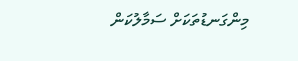މިންގަނޑުތަކަށް ސަމާލުކަން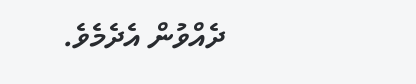ދެއްވުން އެދެމެވެ.